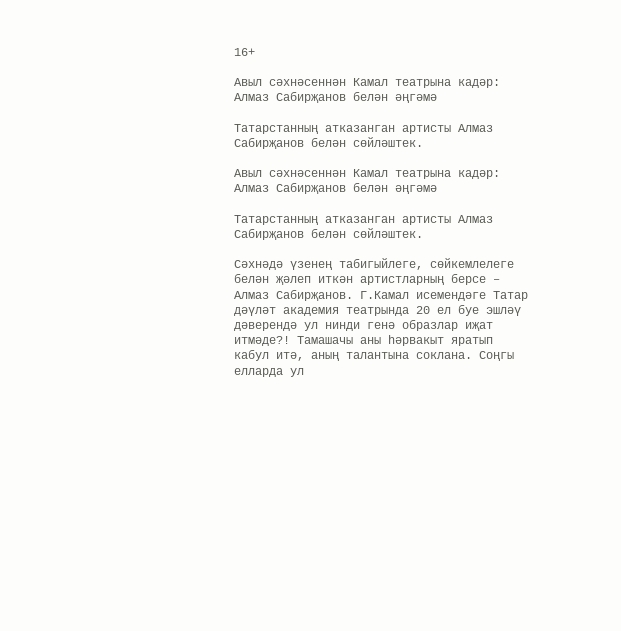16+

Авыл сәхнәсеннән Камал театрына кадәр: Алмаз Сабирҗанов белән әңгәмә

Татарстанның атказанган артисты Алмаз Сабирҗанов белән сөйләштек.

Авыл сәхнәсеннән Камал театрына кадәр: Алмаз Сабирҗанов белән әңгәмә

Татарстанның атказанган артисты Алмаз Сабирҗанов белән сөйләштек.

Сәхнәдә үзенең табигыйлеге, сөйкемлелеге белән җәлеп иткән артистларның берсе – Алмаз Сабирҗанов. Г.Камал исемендәге Татар дәүләт академия театрында 20 ел буе эшләү дәверендә ул нинди генә образлар иҗат итмәде?! Тамашачы аны һәрвакыт яратып кабул итә, аның талантына соклана. Соңгы елларда ул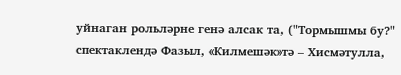уйнаган рольләрне генә алсак та, ("Тормышмы бу?" спектаклендә Фазыл, «Килмешәк»тә – Хисмәтулла,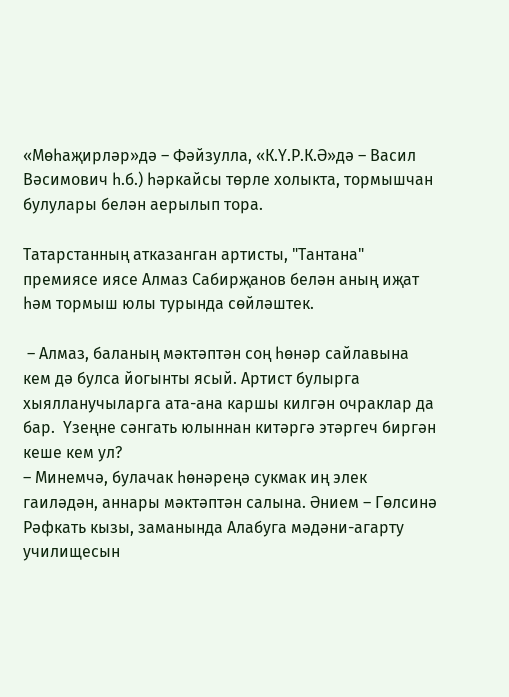«Мөһаҗирләр»дә – Фәйзулла, «К.Ү.Р.К.Ә»дә – Васил Вәсимович һ.б.) һәркайсы төрле холыкта, тормышчан булулары белән аерылып тора.

Татарстанның атказанган артисты, "Тантана" премиясе иясе Алмаз Сабирҗанов белән аның иҗат һәм тормыш юлы турында сөйләштек.

 – Алмаз, баланың мәктәптән соң һөнәр сайлавына кем дә булса йогынты ясый. Артист булырга хыялланучыларга ата-ана каршы килгән очраклар да бар.  Үзеңне сәнгать юлыннан китәргә этәргеч биргән кеше кем ул?
– Минемчә, булачак һөнәреңә сукмак иң элек гаиләдән, аннары мәктәптән салына. Әнием – Гөлсинә Рәфкать кызы, заманында Алабуга мәдәни-агарту училищесын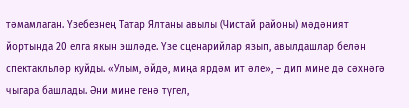тәмамлаган. Үзебезнең Татар Ялтаны авылы (Чистай районы) мәдәният йортында 20 елга якын эшләде. Үзе сценарийлар язып, авылдашлар белән спектакльләр куйды. «Улым, әйдә, миңа ярдәм ит әле», – дип мине дә сәхнәгә чыгара башлады. Әни мине генә түгел,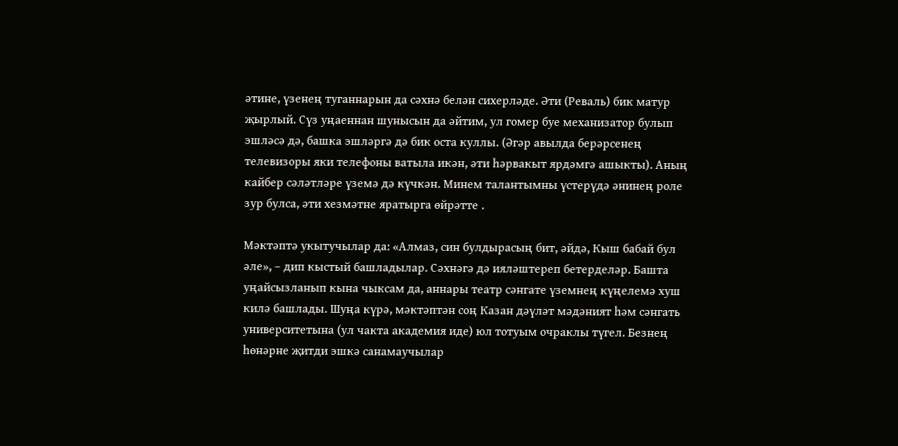әтине, үзенең туганнарын да сәхнә белән сихерләде. Әти (Реваль) бик матур җырлый. Сүз уңаеннан шунысын да әйтим, ул гомер буе механизатор булып эшләсә дә, башка эшләргә дә бик оста куллы. (Әгәр авылда берәрсенең  телевизоры яки телефоны ватыла икән, әти һәрвакыт ярдәмгә ашыкты). Аның кайбер сәләтләре үземә дә күчкән. Минем талантымны үстерүдә әнинең роле зур булса, әти хезмәтне яратырга өйрәтте .

Мәктәптә укытучылар да: «Алмаз, син булдырасың бит, әйдә, Кыш бабай бул әле», – дип кыстый башладылар. Сәхнәгә дә ияләштереп бетерделәр. Башта уңайсызланып кына чыксам да, аннары театр сәнгате үземнең күңелемә хуш килә башлады. Шуңа күрә, мәктәптән соң Казан дәүләт мәдәният һәм сәнгать университетына (ул чакта академия иде) юл тотуым очраклы түгел. Безнең һөнәрне җитди эшкә санамаучылар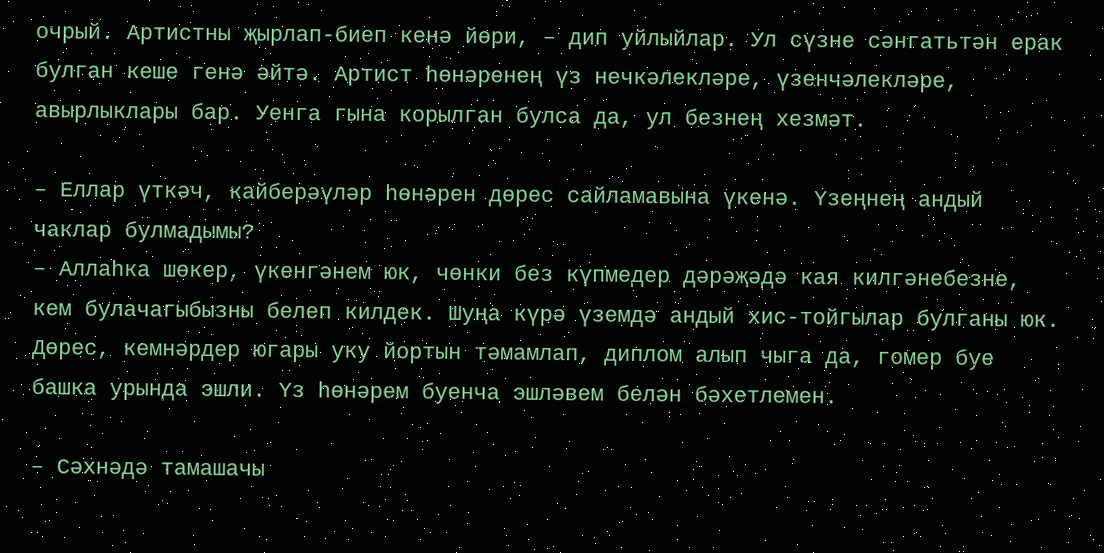очрый. Артистны җырлап-биеп кенә йөри, – дип уйлыйлар. Ул сүзне сәнгатьтән ерак булган кеше генә әйтә. Артист һөнәренең үз нечкәлекләре, үзенчәлекләре, авырлыклары бар. Уенга гына корылган булса да, ул безнең хезмәт.

– Еллар үткәч, кайберәүләр һөнәрен дөрес сайламавына үкенә. Үзеңнең андый чаклар булмадымы?
– Аллаһка шөкер, үкенгәнем юк, чөнки без күпмедер дәрәҗәдә кая килгәнебезне, кем булачагыбызны белеп килдек. Шуңа күрә үземдә андый хис-тойгылар булганы юк. Дөрес, кемнәрдер югары уку йортын тәмамлап, диплом алып чыга да, гомер буе башка урында эшли. Үз һөнәрем буенча эшләвем белән бәхетлемен.

– Сәхнәдә тамашачы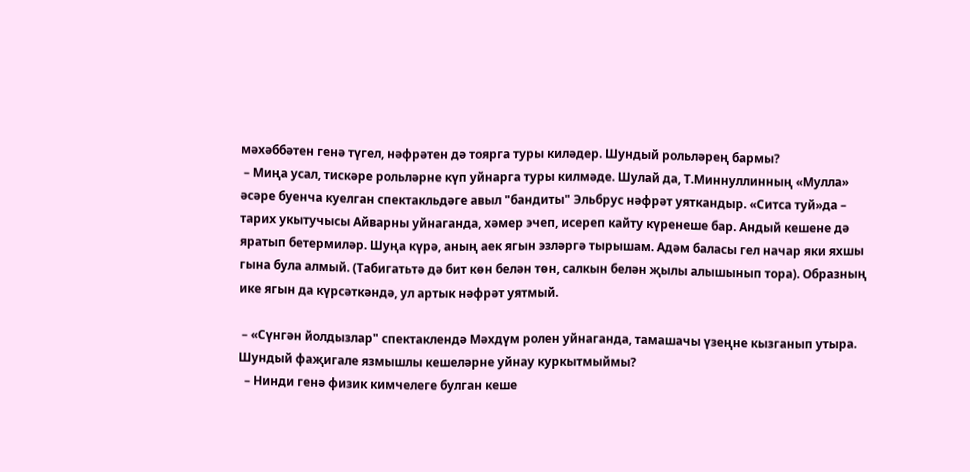мәхәббәтен генә түгел, нәфрәтен дә тоярга туры киләдер. Шундый рольләрең бармы?
 – Миңа усал, тискәре рольләрне күп уйнарга туры килмәде. Шулай да, Т.Миннуллинның «Мулла» әсәре буенча куелган спектакльдәге авыл "бандиты" Эльбрус нәфрәт уяткандыр. «Ситса туй»да – тарих укытучысы Айварны уйнаганда, хәмер эчеп, исереп кайту күренеше бар. Андый кешене дә яратып бетермиләр. Шуңа күрә, аның аек ягын эзләргә тырышам. Адәм баласы гел начар яки яхшы гына була алмый. (Табигатьтә дә бит көн белән төн, салкын белән җылы алышынып тора). Образның ике ягын да күрсәткәндә, ул артык нәфрәт уятмый.

 – «Сүнгән йолдызлар" спектаклендә Мәхдүм ролен уйнаганда, тамашачы үзеңне кызганып утыра. Шундый фаҗигале язмышлы кешеләрне уйнау куркытмыймы?
  – Нинди генә физик кимчелеге булган кеше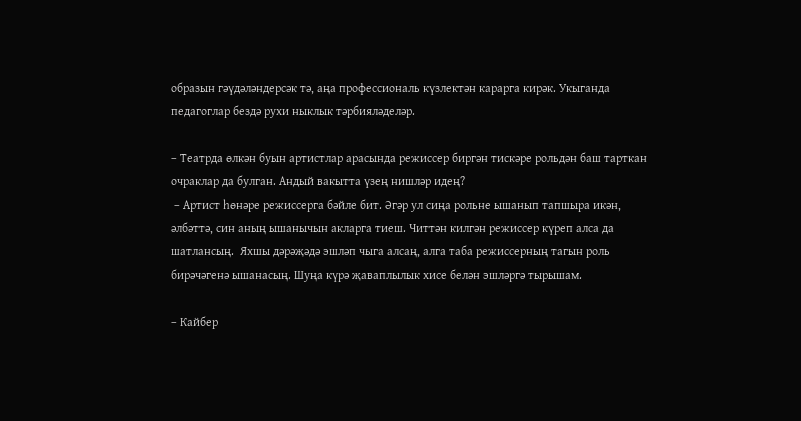образын гәүдәләндерсәк тә, аңа профессиональ күзлектән карарга кирәк. Укыганда педагоглар бездә рухи ныклык тәрбияләделәр.

– Театрда өлкән буын артистлар арасында режиссер биргән тискәре рольдән баш тарткан очраклар да булган. Андый вакытта үзең нишләр идең?
 – Артист һөнәре режиссерга бәйле бит. Әгәр ул сиңа рольне ышанып тапшыра икән, әлбәттә, син аның ышанычын акларга тиеш. Читтән килгән режиссер күреп алса да шатлансың.  Яхшы дәрәҗәдә эшләп чыга алсаң, алга таба режиссерның тагын роль бирәчәгенә ышанасың. Шуңа күрә җаваплылык хисе белән эшләргә тырышам.

– Кайбер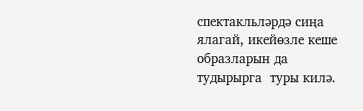спектакльләрдә сиңа ялагай, икейөзле кеше образларын да тудырырга  туры килә.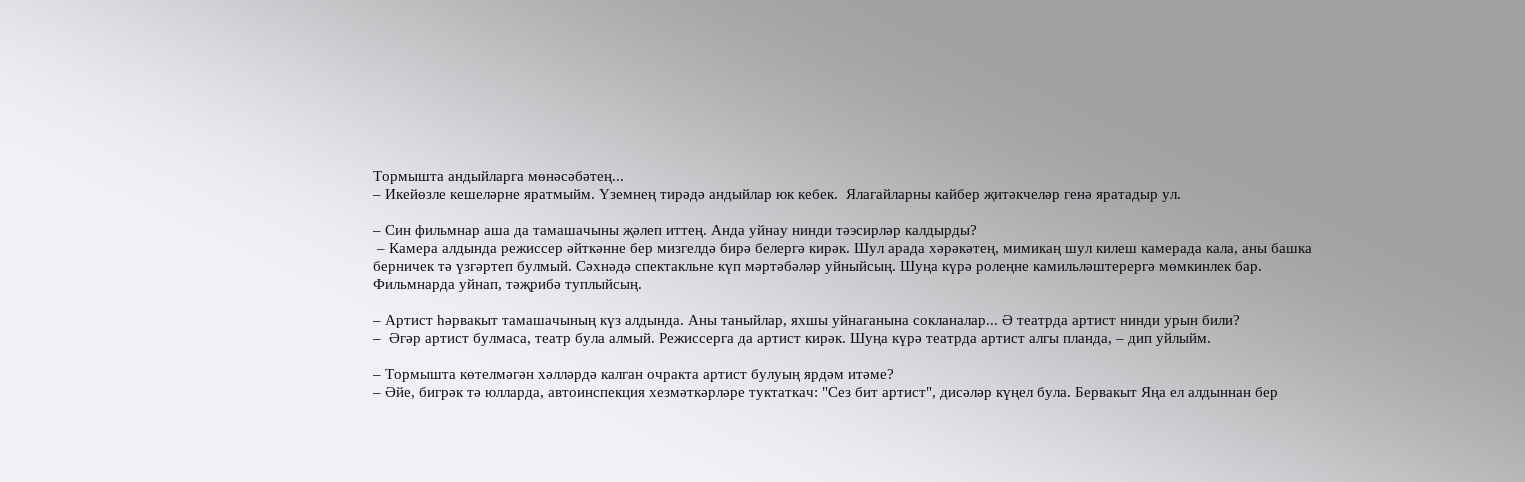Тормышта андыйларга мөнәсәбәтең...
– Икейөзле кешеләрне яратмыйм. Үземнең тирәдә андыйлар юк кебек.  Ялагайларны кайбер җитәкчеләр генә яратадыр ул.

– Син фильмнар аша да тамашачыны җәлеп иттең. Анда уйнау нинди тәэсирләр калдырды?
 – Камера алдында режиссер әйткәнне бер мизгелдә бирә белергә кирәк. Шул арада хәрәкәтең, мимикаң шул килеш камерада кала, аны башка берничек тә үзгәртеп булмый. Сәхнәдә спектакльне күп мәртәбәләр уйныйсың. Шуңа күрә ролеңне камильләштерергә мөмкинлек бар. Фильмнарда уйнап, тәҗрибә туплыйсың.

– Артист һәрвакыт тамашачының күз алдында. Аны таныйлар, яхшы уйнаганына сокланалар... Ә театрда артист нинди урын били?
–  Әгәр артист булмаса, театр була алмый. Режиссерга да артист кирәк. Шуңа күрә театрда артист алгы планда, – дип уйлыйм.

– Тормышта көтелмәгән хәлләрдә калган очракта артист булуың ярдәм итәме?
– Әйе, бигрәк тә юлларда, автоинспекция хезмәткәрләре туктаткач: "Сез бит артист", дисәләр күңел була. Бервакыт Яңа ел алдыннан бер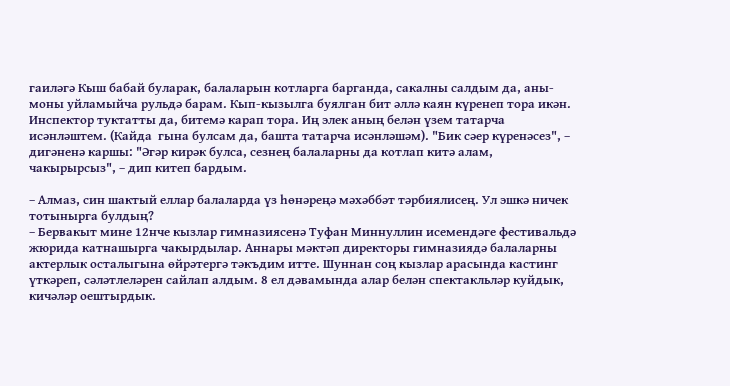гаиләгә Кыш бабай буларак, балаларын котларга барганда, сакалны салдым да, аны-моны уйламыйча рульдә барам. Кып-кызылга буялган бит әллә каян күренеп тора икән. Инспектор туктатты да, битемә карап тора. Иң элек аның белән үзем татарча исәнләштем. (Кайда  гына булсам да, башта татарча исәнләшәм). "Бик сәер күренәсез", – дигәненә каршы: "Әгәр кирәк булса, сезнең балаларны да котлап китә алам, чакырырсыз", – дип китеп бардым.

– Алмаз, син шактый еллар балаларда үз һөнәреңә мәхәббәт тәрбиялисең. Ул эшкә ничек тотынырга булдың?
– Бервакыт мине 12нче кызлар гимназиясенә Туфан Миннуллин исемендәге фестивальдә жюрида катнашырга чакырдылар. Аннары мәктәп директоры гимназиядә балаларны актерлык осталыгына өйрәтергә тәкъдим итте. Шуннан соң кызлар арасында кастинг үткәреп, сәләтлеләрен сайлап алдым. 8 ел дәвамында алар белән спектакльләр куйдык, кичәләр оештырдык.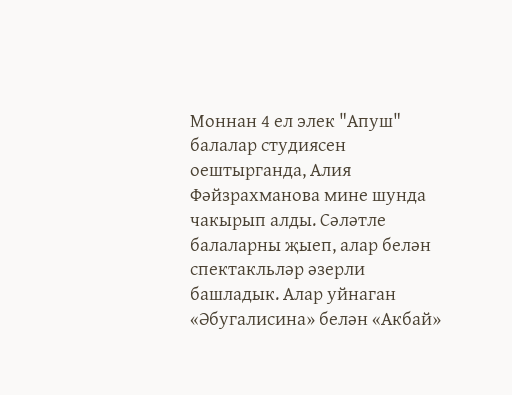Моннан 4 ел элек "Апуш" балалар студиясен оештырганда, Алия Фәйзрахманова мине шунда чакырып алды. Сәләтле балаларны җыеп, алар белән спектакльләр әзерли башладык. Алар уйнаган «Әбугалисина» белән «Акбай»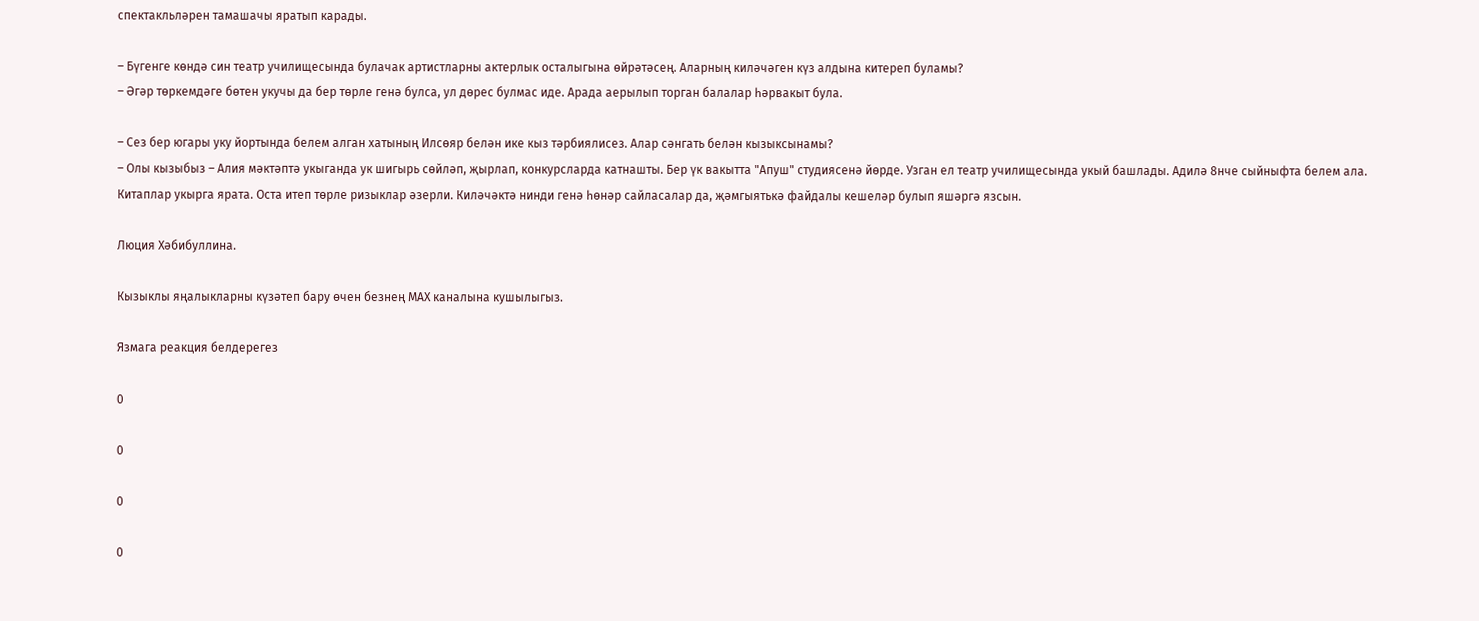спектакльләрен тамашачы яратып карады.

– Бүгенге көндә син театр училищесында булачак артистларны актерлык осталыгына өйрәтәсең. Аларның киләчәген күз алдына китереп буламы?
– Әгәр төркемдәге бөтен укучы да бер төрле генә булса, ул дөрес булмас иде. Арада аерылып торган балалар һәрвакыт була.

– Сез бер югары уку йортында белем алган хатының Илсөяр белән ике кыз тәрбиялисез. Алар сәнгать белән кызыксынамы?
– Олы кызыбыз – Алия мәктәптә укыганда ук шигырь сөйләп, җырлап, конкурсларда катнашты. Бер үк вакытта "Апуш" студиясенә йөрде. Узган ел театр училищесында укый башлады. Адилә 8нче сыйныфта белем ала. Китаплар укырга ярата. Оста итеп төрле ризыклар әзерли. Киләчәктә нинди генә һөнәр сайласалар да, җәмгыятькә файдалы кешеләр булып яшәргә язсын.

Люция Хәбибуллина.

Кызыклы яңалыкларны күзәтеп бару өчен безнең МАХ каналына кушылыгыз.

Язмага реакция белдерегез

0

0

0

0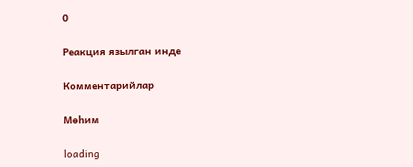0

Реакция язылган инде

Комментарийлар

Мөһим

loading